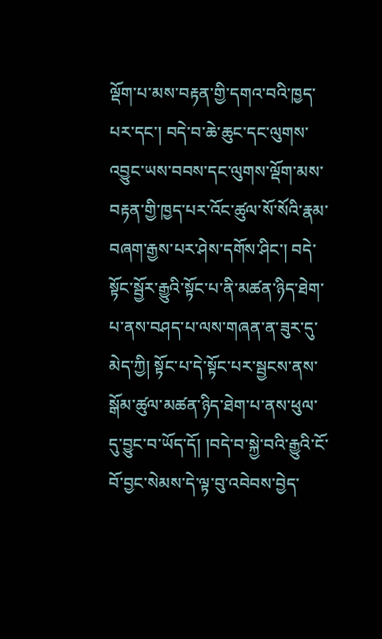ལྡོག་པ་མས་བརྟན་གྱི་དགའ་བའི་ཁྱད་པར་དང་། བདེ་བ་ཆེ་ཆུང་དང་ལུགས་འབྱུང་ཡས་བབས་དང་ལུགས་ལྡོག་མས་བརྟན་གྱི་ཁྱད་པར་འོང་ཚུལ་སོ་སོའི་རྣམ་བཞག་རྒྱས་པར་ཤེས་དགོས་ཤིང་། བདེ་སྟོང་སྦྱོར་རྒྱུའི་སྟོང་པ་ནི་མཚན་ཉིད་ཐེག་པ་ནས་བཤད་པ་ལས་གཞན་ན་ཟུར་དུ་མེད་ཀྱི། སྟོང་པ་དེ་སྟོང་པར་སྦྱངས་ནས་སྒོམ་ཚུལ་མཚན་ཉིད་ཐེག་པ་ནས་ཕུལ་དུ་བྱུང་བ་ཡོད་དོ། །བདེ་བ་སྐྱེ་བའི་རྒྱུའི་ངོ་བོ་བྱང་སེམས་དེ་ལྟ་བུ་འབེབས་བྱེད་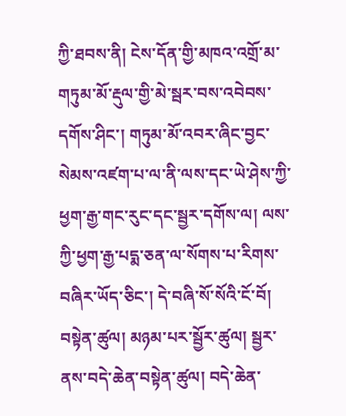ཀྱི་ཐབས་ནི། ངེས་དོན་གྱི་མཁའ་འགྲོ་མ་གཏུམ་མོ་རྡུལ་གྱི་མེ་སྦར་བས་འབེབས་དགོས་ཤིང་། གཏུམ་མོ་འབར་ཞིང་བྱང་སེམས་འཛག་པ་ལ་ནི་ལས་དང་ཡེ་ཤེས་ཀྱི་ཕྱག་རྒྱ་གང་རུང་དང་སྦྱར་དགོས་ལ། ལས་ཀྱི་ཕྱག་རྒྱ་པདྨ་ཅན་ལ་སོགས་པ་རིགས་བཞིར་ཡོད་ཅིང་། དེ་བཞི་སོ་སོའི་ངོ་བོ། བསྟེན་ཚུལ། མཉམ་པར་སྦྱོར་ཚུལ། སྦྱར་ནས་བདེ་ཆེན་བསྟེན་ཚུལ། བདེ་ཆེན་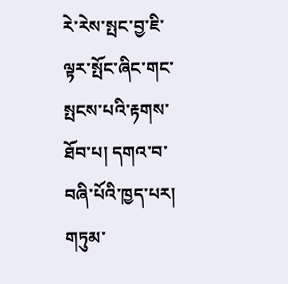རེ་རེས་སྤང་བྱ་ཇི་ལྟར་སྤོང་ཞིང་གང་སྤངས་པའི་རྟགས་ཐོབ་པ། དགའ་བ་བཞི་པོའི་ཁྱད་པར། གཏུམ་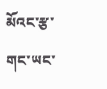མོའང་རྩ་གང་ཡང་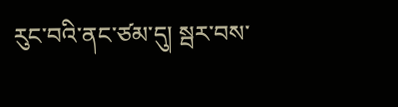རུང་བའི་ནང་ཙམ་དུ། སྦར་བས་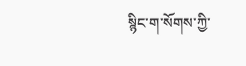སྙིང་ག་སོགས་ཀྱི་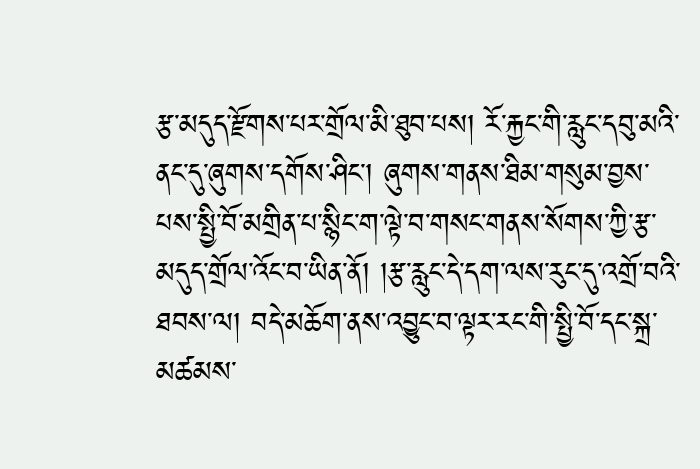རྩ་མདུད་རྫོགས་པར་གྲོལ་མི་ཐུབ་པས། རོ་རྐྱང་གི་རླུང་དབུ་མའི་ནང་དུ་ཞུགས་དགོས་ཤིང་། ཞུགས་གནས་ཐིམ་གསུམ་བྱས་པས་སྤྱི་བོ་མགྲིན་པ་སྙིང་ག་ལྟེ་བ་གསང་གནས་སོགས་ཀྱི་རྩ་མདུད་གྲོལ་འོང་བ་ཡིན་ནོ། །རྩ་རླུང་དེ་དག་ལས་རུང་དུ་འགྲོ་བའི་ཐབས་ལ། བདེ་མཆོག་ནས་འབྱུང་བ་ལྟར་རང་གི་སྤྱི་བོ་དང་སྐྲ་མཚམས་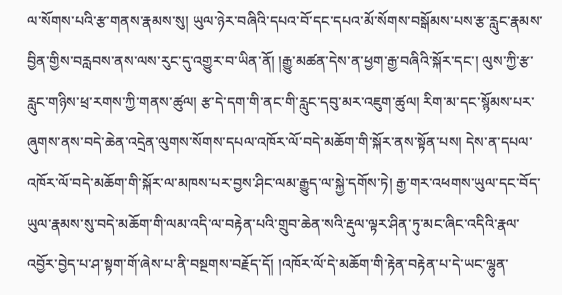ལ་སོགས་པའི་རྩ་གནས་རྣམས་སུ། ཡུལ་ཉེར་བཞིའི་དཔའ་བོ་དང་དཔའ་མོ་སོགས་བསྒོམས་པས་རྩ་རླུང་རྣམས་བྱིན་གྱིས་བརླབས་ནས་ལས་རུང་དུ་འགྱུར་བ་ཡིན་ནོ། །རྒྱུ་མཚན་དེས་ན་ཕྱག་རྒྱ་བཞིའི་སྐོར་དང་། ལུས་ཀྱི་རྩ་རླུང་གཉིས་ཕྲ་རགས་ཀྱི་གནས་ཚུལ། རྩ་དེ་དག་གི་ནང་གི་རླུང་དབུ་མར་འཇུག་ཚུལ། རིག་མ་དང་སྙོམས་པར་ཞུགས་ནས་བདེ་ཆེན་འདྲེན་ལུགས་སོགས་དཔལ་འཁོར་ལོ་བདེ་མཆོག་གི་སྐོར་ནས་སྟོན་པས། དེས་ན་དཔལ་འཁོར་ལོ་བདེ་མཆོག་གི་སྐོར་ལ་མཁས་པར་བྱས་ཤིང་ལམ་རྒྱུད་ལ་སྐྱེ་དགོས་ཏེ། རྒྱ་གར་འཕགས་ཡུལ་དང་བོད་ཡུལ་རྣམས་སུ་བདེ་མཆོག་གི་ལམ་འདི་ལ་བརྟེན་པའི་གྲུབ་ཆེན་སའི་རྡུལ་ལྟར་ཤིན་ཏུ་མང་ཞིང་འདིའི་རྣལ་འབྱོར་བྱེད་པ་ཤ་སྟག་གོ་ཞེས་པ་ནི་བསྔགས་བརྗོད་དོ། །འཁོར་ལོ་དེ་མཆོག་གི་རྟེན་བརྟེན་པ་དེ་ཡང་ལྷུན་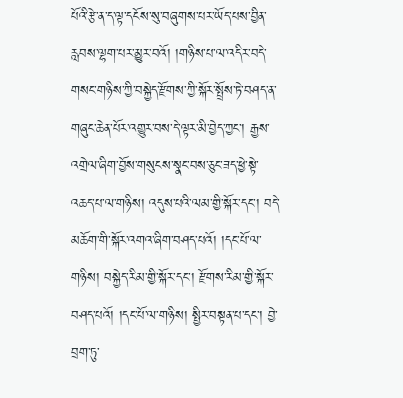པོའི་རྩེ་ན་ད་ལྟ་དངོས་སུ་བཞུགས་པར་ཡོད་པས་བྱིན་རླབས་ལྷག་པར་མྱུར་བའོ། །གཉིས་པ་ལ་འདིར་བདེ་གསང་གཉིས་ཀྱི་བསྐྱེད་རྫོགས་ཀྱི་སྐོར་སྤྲོས་ཏེ་བཤད་ན་གཞུང་ཆེན་པོར་འགྱུར་བས་དེ་ལྟར་མི་བྱེད་ཀྱང་། རྒྱས་འགྲེལ་ཞིག་བྱོས་གསུངས་སྣང་བས་ཅུང་ཟད་ཕྱེ་སྟེ་འཆད་པ་ལ་གཉིས། འདུས་པའི་ལམ་གྱི་སྐོར་དང་། བདེ་མཆོག་གི་སྐོར་འགའ་ཞིག་བཤད་པའོ། །དང་པོ་ལ་གཉིས། བསྐྱེད་རིམ་གྱི་སྐོར་དང་། རྫོགས་རིམ་གྱི་སྐོར་བཤད་པའོ། །དང་པོ་ལ་གཉིས། སྤྱིར་བསྟན་པ་དང་། བྱེ་བྲག་ཏུ་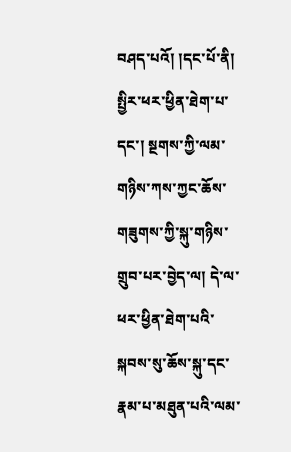བཤད་པའོ། །དང་པོ་ནི། སྤྱིར་ཕར་ཕྱིན་ཐེག་པ་དང་། སྔགས་ཀྱི་ལམ་གཉིས་ཀས་ཀྱང་ཆོས་གཟུགས་ཀྱི་སྐུ་གཉིས་གྲུབ་པར་བྱེད་ལ། དེ་ལ་ཕར་ཕྱིན་ཐེག་པའི་སྐབས་སུ་ཆོས་སྐུ་དང་རྣམ་པ་མཐུན་པའི་ལམ་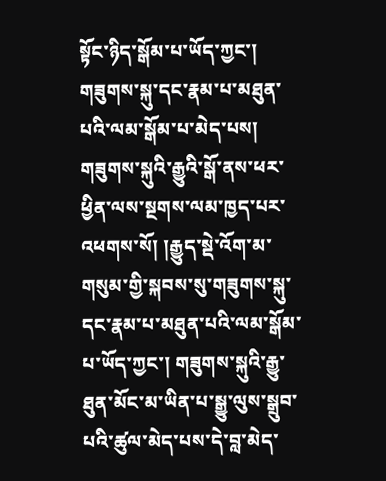སྟོང་ཉིད་སྒོམ་པ་ཡོད་ཀྱང་། གཟུགས་སྐུ་དང་རྣམ་པ་མཐུན་པའི་ལམ་སྒོམ་པ་མེད་པས། གཟུགས་སྐུའི་རྒྱུའི་སྒོ་ནས་ཕར་ཕྱིན་ལས་སྔགས་ལམ་ཁྱད་པར་འཕགས་སོ། །རྒྱུད་སྡེ་འོག་མ་གསུམ་གྱི་སྐབས་སུ་གཟུགས་སྐུ་དང་རྣམ་པ་མཐུན་པའི་ལམ་སྒོམ་པ་ཡོད་ཀྱང་། གཟུགས་སྐུའི་རྒྱུ་ཐུན་མོང་མ་ཡིན་པ་སྒྱུ་ལུས་སྒྲུབ་པའི་ཚུལ་མེད་པས་དེ་བླ་མེད་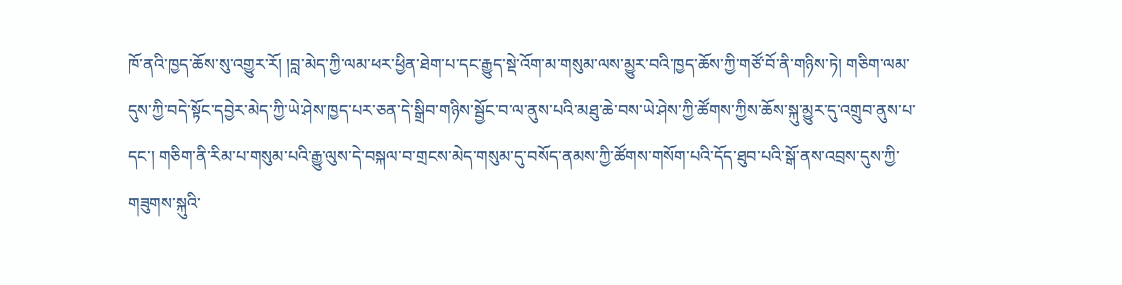ཁོ་ནའི་ཁྱད་ཆོས་སུ་འགྱུར་རོ། །བླ་མེད་ཀྱི་ལམ་ཕར་ཕྱིན་ཐེག་པ་དང་རྒྱུད་སྡེ་འོག་མ་གསུམ་ལས་མྱུར་བའི་ཁྱད་ཆོས་ཀྱི་གཙོ་བོ་ནི་གཉིས་ཏེ། གཅིག་ལམ་དུས་ཀྱི་བདེ་སྟོང་དབྱེར་མེད་ཀྱི་ཡེ་ཤེས་ཁྱད་པར་ཅན་དེ་སྒྲིབ་གཉིས་སྦྱོང་བ་ལ་ནུས་པའི་མཐུ་ཆེ་བས་ཡེ་ཤེས་ཀྱི་ཚོགས་ཀྱིས་ཆོས་སྐུ་མྱུར་དུ་འགྲུབ་ནུས་པ་དང་། གཅིག་ནི་རིམ་པ་གསུམ་པའི་རྒྱུ་ལུས་དེ་བསྐལ་བ་གྲངས་མེད་གསུམ་དུ་བསོད་ནམས་ཀྱི་ཚོགས་གསོག་པའི་དོད་ཐུབ་པའི་སྒོ་ནས་འབྲས་དུས་ཀྱི་གཟུགས་སྐུའི་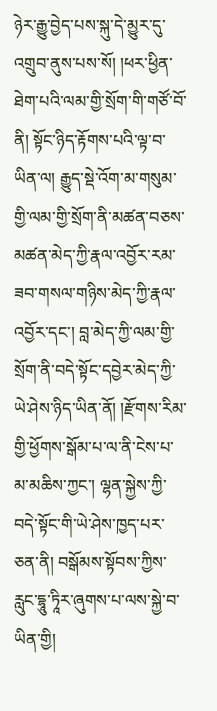ཉེར་རྒྱུ་བྱེད་པས་སྐུ་དེ་མྱུར་དུ་འགྲུབ་ནུས་པས་སོ། །ཕར་ཕྱིན་ཐེག་པའི་ལམ་གྱི་སྲོག་གི་གཙོ་བོ་ནི། སྟོང་ཉིད་རྟོགས་པའི་ལྟ་བ་ཡིན་ལ། རྒྱུད་སྡེ་འོག་མ་གསུམ་གྱི་ལམ་གྱི་སྲོག་ནི་མཚན་བཅས་མཚན་མེད་ཀྱི་རྣལ་འབྱོར་རམ་ཟབ་གསལ་གཉིས་མེད་ཀྱི་རྣལ་འབྱོར་དང་། བླ་མེད་ཀྱི་ལམ་གྱི་སྲོག་ནི་བདེ་སྟོང་དབྱེར་མེད་ཀྱི་ཡེ་ཤེས་ཉིད་ཡིན་ནོ། །རྫོགས་རིམ་གྱི་ཕྱོགས་སྒོམ་པ་ལ་ནི་ངེས་པ་མ་མཆིས་ཀྱང་། ལྷན་སྐྱེས་ཀྱི་བདེ་སྟོང་གི་ཡེ་ཤེས་ཁྱད་པར་ཅན་ནི། བསྒོམས་སྟོབས་ཀྱིས་རླུང་དྷཱུ་ཏཱིར་ཞུགས་པ་ལས་སྐྱེ་བ་ཡིན་གྱི།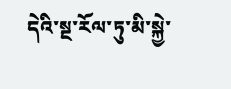དེའི་སྔ་རོལ་ཏུ་མི་སྐྱེ་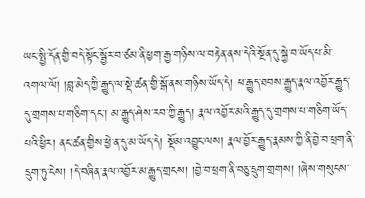ཡང་སྤྱི་དོན་གྱི་བདེ་སྟོང་སྦྱོར་བ་ཙམ་ནི་ཕྱག་རྒྱ་གཉིས་ལ་བརྟེན་ནས་དེའི་སྔོན་དུ་སྐྱེ་བ་ཡོད་པ་མི་འགལ་ལོ། །བླ་མེད་ཀྱི་རྒྱུད་ལ་སྡེ་ཚན་གྱི་སྒོ་ནས་གཉིས་ཡོད་དེ། ཕ་རྒྱུད་ཐབས་རྒྱུད་རྣལ་འབྱོར་རྒྱུད་དུ་གྲགས་པ་གཅིག་དང་། མ་རྒྱུད་ཤེས་རབ་ཀྱི་རྒྱུད། རྣལ་འབྱོར་མའི་རྒྱུད་དུ་གྲགས་པ་གཅིག་ཡོད་པའི་ཕྱིར། ནང་ཚན་གྱིས་ཕྱེ་ན་དུ་མ་ཡོད་དེ། སྡོམ་འབྱུང་ལས། རྣལ་བྱོར་རྒྱུད་རྣམས་ཀྱི་ནི་བྱེ་བ་ཕྲག་ནི་དྲུག་ཏུ་ངེས། །དེ་བཞིན་རྣལ་འབྱོར་མ་རྒྱུད་གྲངས། །བྱེ་བ་ཕྲག་ནི་བཅུ་དྲུག་གྲགས། །ཞེས་གསུངས་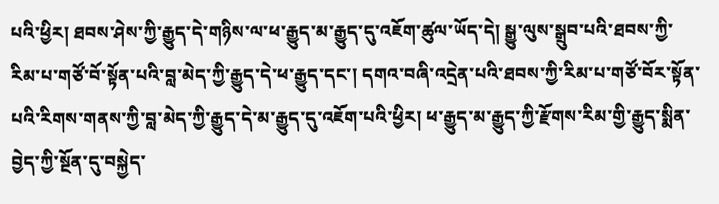པའི་ཕྱིར། ཐབས་ཤེས་ཀྱི་རྒྱུད་དེ་གཉིས་ལ་ཕ་རྒྱུད་མ་རྒྱུད་དུ་འཇོག་ཚུལ་ཡོད་དེ། སྒྱུ་ལུས་སྒྲུབ་པའི་ཐབས་ཀྱི་རིམ་པ་གཙོ་བོ་སྟོན་པའི་བླ་མེད་ཀྱི་རྒྱུད་དེ་ཕ་རྒྱུད་དང་། དགའ་བཞི་འདྲེན་པའི་ཐབས་ཀྱི་རིམ་པ་གཙོ་བོར་སྟོན་པའི་རིགས་གནས་ཀྱི་བླ་མེད་ཀྱི་རྒྱུད་དེ་མ་རྒྱུད་དུ་འཇོག་པའི་ཕྱིར། ཕ་རྒྱུད་མ་རྒྱུད་ཀྱི་རྫོགས་རིམ་གྱི་རྒྱུད་སྨིན་བྱེད་ཀྱི་སྔོན་དུ་བསྐྱེད་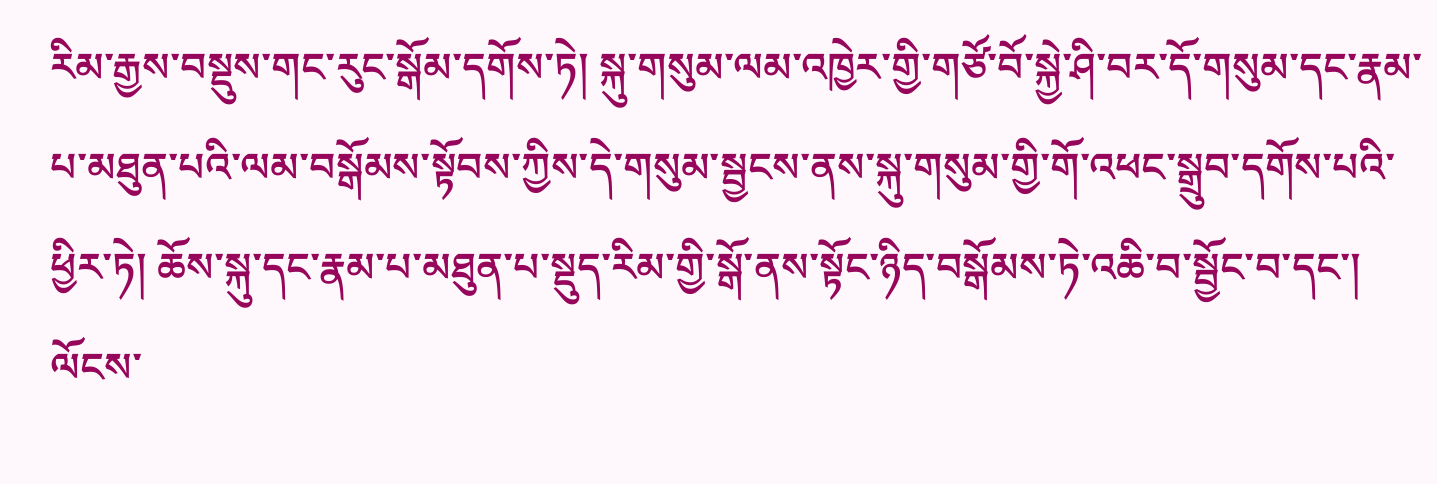རིམ་རྒྱས་བསྡུས་གང་རུང་སྒོམ་དགོས་ཏེ། སྐུ་གསུམ་ལམ་འཁྱེར་གྱི་གཙོ་བོ་སྐྱེ་ཤི་བར་དོ་གསུམ་དང་རྣམ་པ་མཐུན་པའི་ལམ་བསྒོམས་སྟོབས་ཀྱིས་དེ་གསུམ་སྦྱངས་ནས་སྐུ་གསུམ་གྱི་གོ་འཕང་སྒྲུབ་དགོས་པའི་ཕྱིར་ཏེ། ཆོས་སྐུ་དང་རྣམ་པ་མཐུན་པ་སྡུད་རིམ་གྱི་སྒོ་ནས་སྟོང་ཉིད་བསྒོམས་ཏེ་འཆི་བ་སྦྱོང་བ་དང་། ལོངས་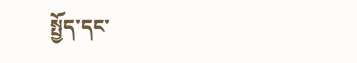སྤྱོད་དང་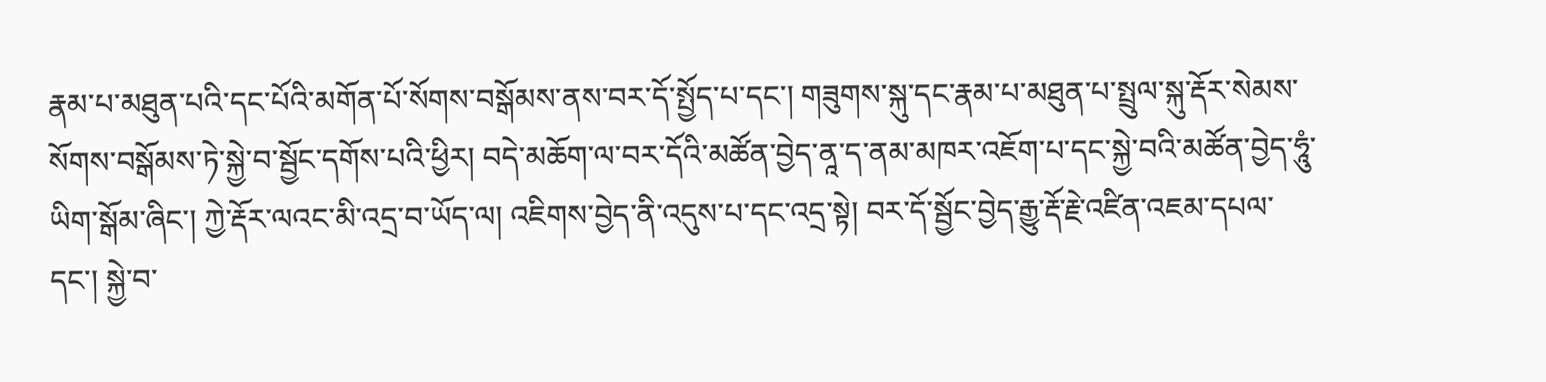རྣམ་པ་མཐུན་པའི་དང་པོའི་མགོན་པོ་སོགས་བསྒོམས་ནས་བར་དོ་སྤྱོད་པ་དང་། གཟུགས་སྐུ་དང་རྣམ་པ་མཐུན་པ་སྤྲུལ་སྐུ་རྡོར་སེམས་སོགས་བསྒོམས་ཏེ་སྐྱེ་བ་སྦྱོང་དགོས་པའི་ཕྱིར། བདེ་མཆོག་ལ་བར་དོའི་མཚོན་བྱེད་ནཱ་ད་ནམ་མཁར་འཇོག་པ་དང་སྐྱེ་བའི་མཚོན་བྱེད་ཧཱུཾ་ཡིག་སྒོམ་ཞིང་། ཀྱེ་རྡོར་ལའང་མི་འདྲ་བ་ཡོད་ལ། འཇིགས་བྱེད་ནི་འདུས་པ་དང་འདྲ་སྟེ། བར་དོ་སྦྱོང་བྱེད་རྒྱུ་རྡོ་རྗེ་འཛིན་འཇམ་དཔལ་དང་། སྐྱེ་བ་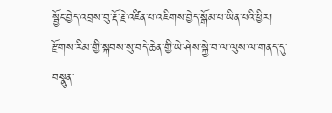སྦྱོང་བྱེད་འབྲས་བུ་རྡོ་རྗེ་འཛིན་པ་འཇིགས་བྱེད་སྒོམ་པ་ཡིན་པའི་ཕྱིར། རྫོགས་རིམ་གྱི་སྐབས་སུ་བདེ་ཆེན་གྱི་ཡེ་ཤེས་སྐྱེ་བ་ལ་ལུས་ལ་གནད་དུ་བསྣུན་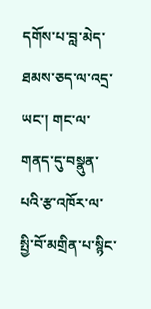དགོས་པ་བླ་མེད་ཐམས་ཅད་ལ་འདྲ་ཡང་། གང་ལ་གནད་དུ་བསྣུན་པའི་རྩ་འཁོར་ལ་སྤྱི་བོ་མགྲིན་པ་སྙིང་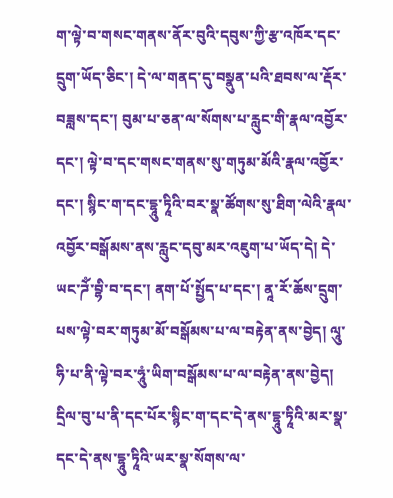ག་ལྟེ་བ་གསང་གནས་ནོར་བུའི་དབུས་ཀྱི་རྩ་འཁོར་དང་དྲུག་ཡོད་ཅིང་། དེ་ལ་གནད་དུ་བསྣུན་པའི་ཐབས་ལ་རྡོར་བཟླས་དང་། བུམ་པ་ཅན་ལ་སོགས་པ་རླུང་གི་རྣལ་འབྱོར་དང་། ལྟེ་བ་དང་གསང་གནས་སུ་གཏུམ་མོའི་རྣལ་འབྱོར་དང་། སྙིང་ག་དང་དྷཱུ་ཏཱིའི་བར་སྣ་ཚོགས་སུ་ཐིག་ལེའི་རྣལ་འབྱོར་བསྒོམས་ནས་རླུང་དབུ་མར་འཇུག་པ་ཡོད་དེ། དེ་ཡང་ཌོཾ་བྷི་བ་དང་། ནག་པོ་སྤྱོད་པ་དང་། ནཱ་རོ་ཆོས་དྲུག་པས་ལྟེ་བར་གཏུམ་མོ་བསྒོམས་པ་ལ་བརྟེན་ནས་བྱེད། ལཱུ་ཧི་པ་ནི་ལྟེ་བར་ཧཱུཾ་ཡིག་བསྒོམས་པ་ལ་བརྟེན་ནས་བྱེད། དྲིལ་བུ་པ་ནི་དང་པོར་སྙིང་ག་དང་དེ་ནས་དྷཱུ་ཏཱིའི་མར་སྣ་དང་དེ་ནས་དྷཱུ་ཏཱིའི་ཡར་སྣ་སོགས་ལ་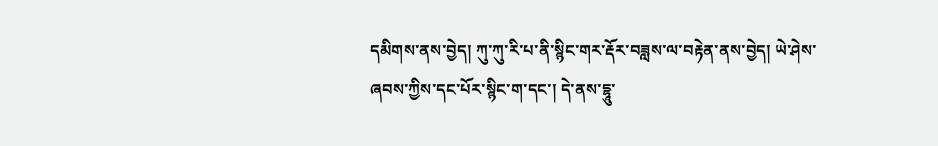དམིགས་ནས་བྱེད། ཀུ་ཀུ་རི་པ་ནི་སྙིང་གར་རྡོར་བཟླས་ལ་བརྟེན་ནས་བྱེད། ཡེ་ཤེས་ཞབས་ཀྱིས་དང་པོར་སྙིང་ག་དང་། དེ་ནས་དྷཱུ་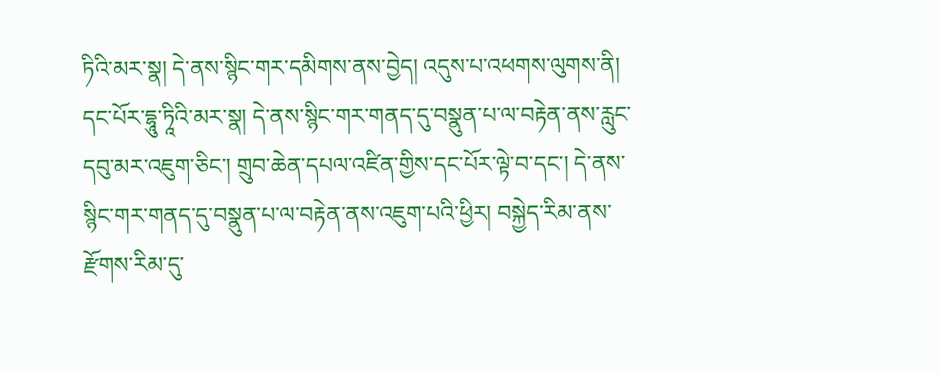ཏིའི་མར་སྣ། དེ་ནས་སྙིང་གར་དམིགས་ནས་བྱེད། འདུས་པ་འཕགས་ལུགས་ནི། དང་པོར་དྷཱུ་ཏཱིའི་མར་སྣ། དེ་ནས་སྙིང་གར་གནད་དུ་བསྣུན་པ་ལ་བརྟེན་ནས་རླུང་དབུ་མར་འཇུག་ཅིང་། གྲུབ་ཆེན་དཔལ་འཛིན་གྱིས་དང་པོར་ལྟེ་བ་དང་། དེ་ནས་སྙིང་གར་གནད་དུ་བསྣུན་པ་ལ་བརྟེན་ནས་འཇུག་པའི་ཕྱིར། བསྐྱེད་རིམ་ནས་རྫོགས་རིམ་དུ་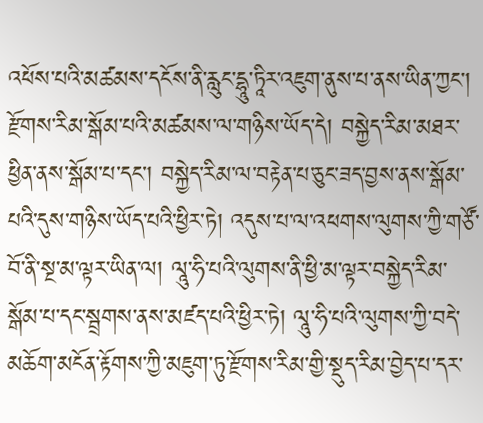འཕོས་པའི་མཚམས་དངོས་ནི་རླུང་དྷཱུ་ཏཱིར་འཇུག་ནུས་པ་ནས་ཡིན་ཀྱང་། རྫོགས་རིམ་སྒོམ་པའི་མཚམས་ལ་གཉིས་ཡོད་དེ། བསྐྱེད་རིམ་མཐར་ཕྱིན་ནས་སྒོམ་པ་དང་། བསྐྱེད་རིམ་ལ་བརྟེན་པ་ཅུང་ཟད་བྱས་ནས་སྒོམ་པའི་དུས་གཉིས་ཡོད་པའི་ཕྱིར་ཏེ། འདུས་པ་ལ་འཕགས་ལུགས་ཀྱི་གཙོ་བོ་ནི་སྔ་མ་ལྟར་ཡིན་ལ། ལཱུ་ཧི་པའི་ལུགས་ནི་ཕྱི་མ་ལྟར་བསྐྱེད་རིམ་སྒོམ་པ་དང་སྦྲགས་ནས་མཛད་པའི་ཕྱིར་ཏེ། ལཱུ་ཧི་པའི་ལུགས་ཀྱི་བདེ་མཆོག་མངོན་རྟོགས་ཀྱི་མཇུག་ཏུ་རྫོགས་རིམ་གྱི་སྡུད་རིམ་བྱེད་པ་དར་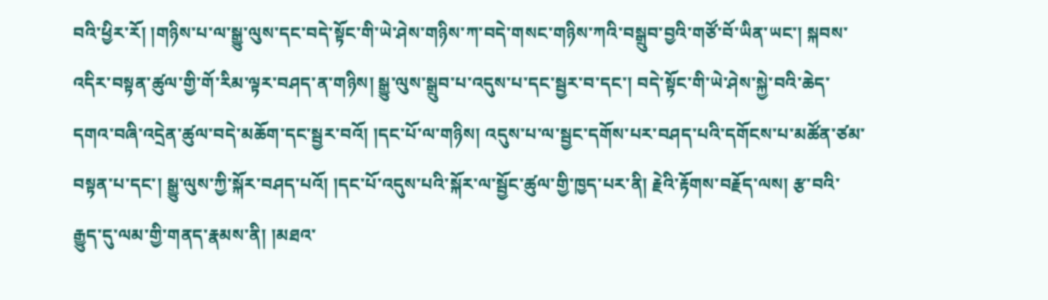བའི་ཕྱིར་རོ། །གཉིས་པ་ལ་སྒྱུ་ལུས་དང་བདེ་སྟོང་གི་ཡེ་ཤེས་གཉིས་ཀ་བདེ་གསང་གཉིས་ཀའི་བསྒྲུབ་བྱའི་གཙོ་བོ་ཡིན་ཡང་། སྐབས་འདིར་བསྟན་ཚུལ་གྱི་གོ་རིམ་ལྟར་བཤད་ན་གཉིས། སྒྱུ་ལུས་སྒྲུབ་པ་འདུས་པ་དང་སྦྱར་བ་དང་། བདེ་སྟོང་གི་ཡེ་ཤེས་སྐྱེ་བའི་ཆེད་དགའ་བཞི་འདྲེན་ཚུལ་བདེ་མཆོག་དང་སྦྱར་བའོ། །དང་པོ་ལ་གཉིས། འདུས་པ་ལ་སྦྱང་དགོས་པར་བཤད་པའི་དགོངས་པ་མཚོན་ཙམ་བསྟན་པ་དང་། སྒྱུ་ལུས་ཀྱི་སྐོར་བཤད་པའོ། །དང་པོ་འདུས་པའི་སྐོར་ལ་སྦྱོང་ཚུལ་གྱི་ཁྱད་པར་ནི། རྗེའི་རྟོགས་བརྗོད་ལས། རྩ་བའི་རྒྱུད་དུ་ལམ་གྱི་གནད་རྣམས་ནི། །མཐའ་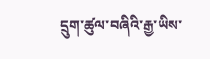དྲུག་ཚུལ་བཞིའི་རྒྱ་ཡིས་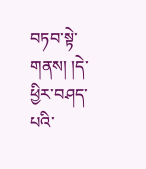བཏབ་སྟེ་གནས། །དེ་ཕྱིར་བཤད་པའི་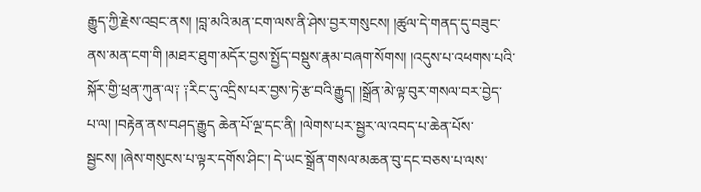རྒྱུད་ཀྱི་རྗེས་འབྲང་ནས། །བླ་མའི་མན་ངག་ལས་ནི་ཤེས་བྱར་གསུངས། །ཚུལ་དེ་གནད་དུ་བཟུང་ནས་མན་ངག་གི །མཐར་ཐུག་མདོར་བྱས་སྤྱོད་བསྡུས་རྣམ་བཞག་སོགས། །འདུས་པ་འཕགས་པའི་སྐོར་གྱི་ཕྲན་ཀུན་ལ༑ ༑རིང་དུ་འདྲིས་པར་བྱས་ཏེ་རྩ་བའི་རྒྱུད། །སྒྲོན་མེ་ལྟ་བུར་གསལ་བར་བྱེད་པ་ལ། །བརྟེན་ནས་བཤད་རྒྱུད ཆེན་པོ་ལྔ་དང་ནི། །ལེགས་པར་སྦྱར་ལ་འབད་པ་ཆེན་པོས་སྦྱངས། །ཞེས་གསུངས་པ་ལྟར་དགོས་ཤིང་། དེ་ཡང་སྒྲོན་གསལ་མཆན་བུ་དང་བཅས་པ་ལས་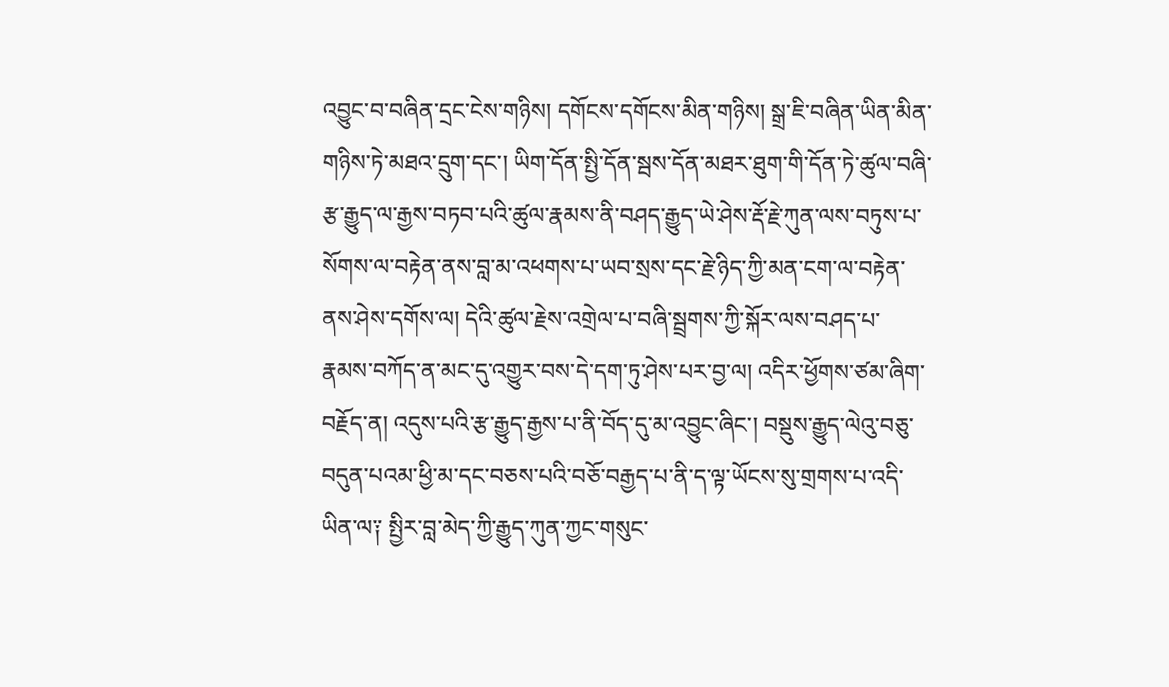འབྱུང་བ་བཞིན་དྲང་ངེས་གཉིས། དགོངས་དགོངས་མིན་གཉིས། སྒྲ་ཇི་བཞིན་ཡིན་མིན་གཉིས་ཏེ་མཐའ་དྲུག་དང་། ཡིག་དོན་སྤྱི་དོན་སྦས་དོན་མཐར་ཐུག་གི་དོན་ཏེ་ཚུལ་བཞི་རྩ་རྒྱུད་ལ་རྒྱས་བཏབ་པའི་ཚུལ་རྣམས་ནི་བཤད་རྒྱུད་ཡེ་ཤེས་རྡོ་རྗེ་ཀུན་ལས་བཏུས་པ་སོགས་ལ་བརྟེན་ནས་བླ་མ་འཕགས་པ་ཡབ་སྲས་དང་རྗེ་ཉིད་ཀྱི་མན་ངག་ལ་བརྟེན་ནས་ཤེས་དགོས་ལ། དེའི་ཚུལ་རྗེས་འགྲེལ་པ་བཞི་སྦྲགས་ཀྱི་སྐོར་ལས་བཤད་པ་རྣམས་བཀོད་ན་མང་དུ་འགྱུར་བས་དེ་དག་ཏུ་ཤེས་པར་བྱ་ལ། འདིར་ཕྱོགས་ཙམ་ཞིག་བརྗོད་ན། འདུས་པའི་རྩ་རྒྱུད་རྒྱས་པ་ནི་བོད་དུ་མ་འབྱུང་ཞིང་། བསྡུས་རྒྱུད་ལེའུ་བཅུ་བདུན་པའམ་ཕྱི་མ་དང་བཅས་པའི་བཅོ་བརྒྱད་པ་ནི་ད་ལྟ་ཡོངས་སུ་གྲགས་པ་འདི་ཡིན་ལ༑ སྤྱིར་བླ་མེད་ཀྱི་རྒྱུད་ཀུན་ཀྱང་གསུང་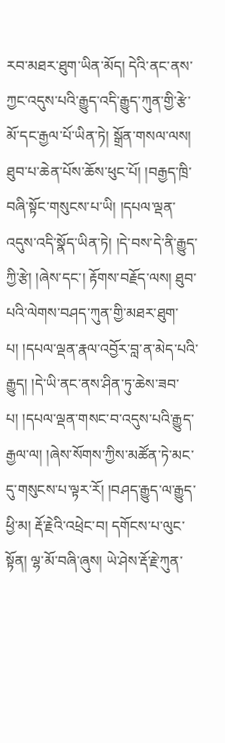རབ་མཐར་ཐུག་ཡིན་མོད། དེའི་ནང་ནས་ཀྱང་འདུས་པའི་རྒྱུད་འདི་རྒྱུད་ཀུན་གྱི་རྩེ་མོ་དང་རྒྱལ་པོ་ཡིན་ཏེ། སྒྲོན་གསལ་ལས། ཐུབ་པ་ཆེན་པོས་ཆོས་ཕུང་པོ། །བརྒྱད་ཁྲི་བཞི་སྟོང་གསུངས་པ་ཡི། །དཔལ་ལྡན་འདུས་འདི་སྣོད་ཡིན་ཏེ། །དེ་བས་དེ་ནི་རྒྱུད་ཀྱི་རྩེ། །ཞེས་དང་། རྟོགས་བརྗོད་ལས། ཐུབ་པའི་ལེགས་བཤད་ཀུན་གྱི་མཐར་ཐུག་པ། །དཔལ་ལྡན་རྣལ་འབྱོར་བླ་ན་མེད་པའི་རྒྱུད། །དེ་ཡི་ནང་ནས་ཤིན་ཏུ་ཆེས་ཟབ་པ། །དཔལ་ལྡན་གསང་བ་འདུས་པའི་རྒྱུད་རྒྱལ་ལ། །ཞེས་སོགས་ཀྱིས་མཚོན་ཏེ་མང་དུ་གསུངས་པ་ལྟར་རོ། །བཤད་རྒྱུད་ལ་རྒྱུད་ཕྱི་མ། རྡོ་རྗེའི་འཕྲེང་བ། དགོངས་པ་ལུང་སྟོན། ལྷ་མོ་བཞི་ཞུས། ཡེ་ཤེས་རྡོ་རྗེ་ཀུན་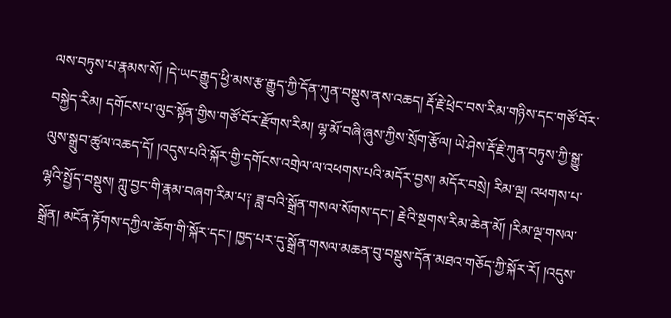ལས་བཏུས་པ་རྣམས་སོ། །དེ་ཡང་རྒྱུད་ཕྱི་མས་རྩ་རྒྱུད་ཀྱི་དོན་ཀུན་བསྡུས་ནས་འཆད། རྡོ་རྗེ་ཕྲེང་བས་རིམ་གཉིས་དང་གཙོ་བོར་བསྐྱེད་རིམ། དགོངས་པ་ལུང་སྟོན་གྱིས་གཙོ་བོར་རྫོགས་རིམ། ལྷ་མོ་བཞི་ཞུས་ཀྱིས་སྲོག་རྩོལ། ཡེ་ཤེས་རྡོ་རྗེ་ཀུན་བཏུས་ཀྱི་སྒྱུ་ལུས་སྒྲུབ་ཚུལ་འཆད་དོ། །འདུས་པའི་སྐོར་གྱི་དགོངས་འགྲེལ་ལ་འཕགས་པའི་མདོར་བྱས། མདོར་བསྲེ། རིམ་ལྔ། འཕགས་པ་ལྷའི་སྤྱོད་བསྡུས། ཀླུ་བྱང་གི་རྣམ་བཞག་རིམ་པ༑ ཟླ་བའི་སྒྲོན་གསལ་སོགས་དང་། རྗེའི་སྔགས་རིམ་ཆེན་མོ། །རིམ་ལྔ་གསལ་སྒྲོན། མངོན་རྟོགས་དཀྱིལ་ཆོག་གི་སྐོར་དང་། ཁྱད་པར་དུ་སྒྲོན་གསལ་མཆན་བུ་བསྡུས་དོན་མཐའ་གཅོད་ཀྱི་སྐོར་རོ། །འདུས་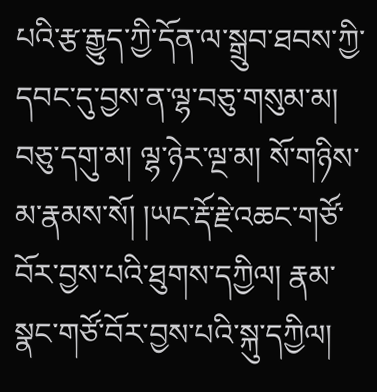པའི་རྩ་རྒྱུད་ཀྱི་དོན་ལ་སྒྲུབ་ཐབས་ཀྱི་དབང་དུ་བྱས་ན་ལྷ་བཅུ་གསུམ་མ། བཅུ་དགུ་མ། ལྷ་ཉེར་ལྔ་མ། སོ་གཉིས་མ་རྣམས་སོ། །ཡང་རྡོ་རྗེ་འཆང་གཙོ་བོར་བྱས་པའི་ཐུགས་དཀྱིལ། རྣམ་སྣང་གཙོ་བོར་བྱས་པའི་སྐུ་དཀྱིལ།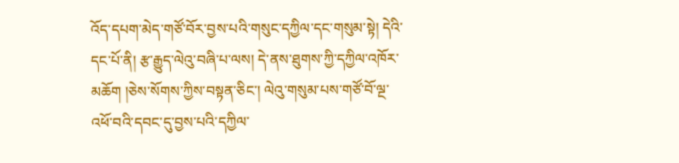འོད་དཔག་མེད་གཙོ་བོར་བྱས་པའི་གསུང་དཀྱིལ་དང་གསུམ་སྟེ། དེའི་དང་པོ་ནི། རྩ་རྒྱུད་ལེའུ་བཞི་པ་ལས། དེ་ནས་ཐུགས་ཀྱི་དཀྱིལ་འཁོར་མཆོག །ཅེས་སོགས་ཀྱིས་བསྟན་ཅིང་། ལེའུ་གསུམ་པས་གཙོ་བོ་ལྔ་འཕོ་བའི་དབང་དུ་བྱས་པའི་དཀྱིལ་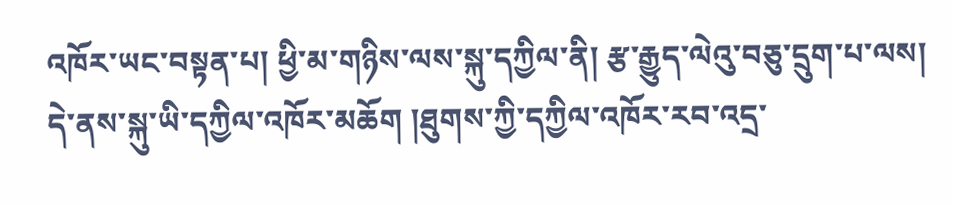འཁོར་ཡང་བསྟན་པ། ཕྱི་མ་གཉིས་ལས་སྐུ་དཀྱིལ་ནི། རྩ་རྒྱུད་ལེའུ་བཅུ་དྲུག་པ་ལས། དེ་ནས་སྐུ་ཡི་དཀྱིལ་འཁོར་མཆོག །ཐུགས་ཀྱི་དཀྱིལ་འཁོར་རབ་འདྲ་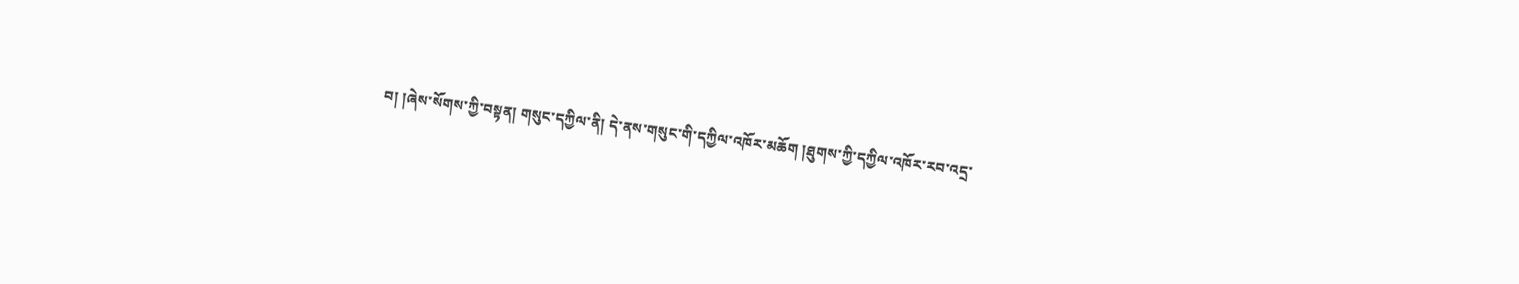བ། །ཞེས་སོགས་ཀྱི་བསྟན། གསུང་དཀྱིལ་ནི། དེ་ནས་གསུང་གི་དཀྱིལ་འཁོར་མཆོག །ཐུགས་ཀྱི་དཀྱིལ་འཁོར་རབ་འདྲ་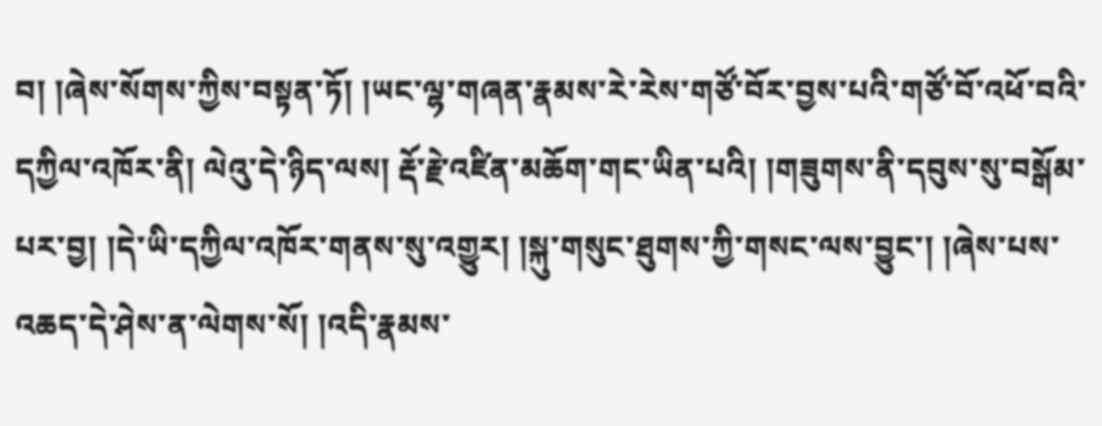བ། །ཞེས་སོགས་ཀྱིས་བསྟན་ཏོ། །ཡང་ལྷ་གཞན་རྣམས་རེ་རེས་གཙོ་བོར་བྱས་པའི་གཙོ་བོ་འཕོ་བའི་དཀྱིལ་འཁོར་ནི། ལེའུ་དེ་ཉིད་ལས། རྡོ་རྗེ་འཛིན་མཆོག་གང་ཡིན་པའི། །གཟུགས་ནི་དབུས་སུ་བསྒོམ་པར་བྱ། །དེ་ཡི་དཀྱིལ་འཁོར་གནས་སུ་འགྱུར། །སྐུ་གསུང་ཐུགས་ཀྱི་གསང་ལས་བྱུང་། །ཞེས་པས་འཆད་དེ་ཤེས་ན་ལེགས་སོ། །འདི་རྣམས་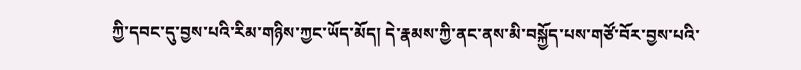ཀྱི་དབང་དུ་བྱས་པའི་རིམ་གཉིས་ཀྱང་ཡོད་མོད། དེ་རྣམས་ཀྱི་ནང་ནས་མི་བསྐྱོད་པས་གཙོ་བོར་བྱས་པའི་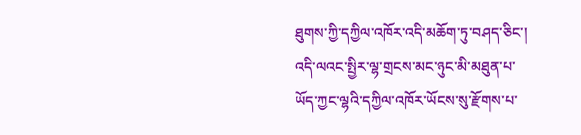ཐུགས་ཀྱི་དཀྱིལ་འཁོར་འདི་མཆོག་ཏུ་བཤད་ཅིང་། འདི་ལའང་སྤྱིར་ལྷ་གྲངས་མང་ཉུང་མི་མཐུན་པ་ཡོད་ཀྱང་ལྷའི་དཀྱིལ་འཁོར་ཡོངས་སུ་རྫོགས་པ་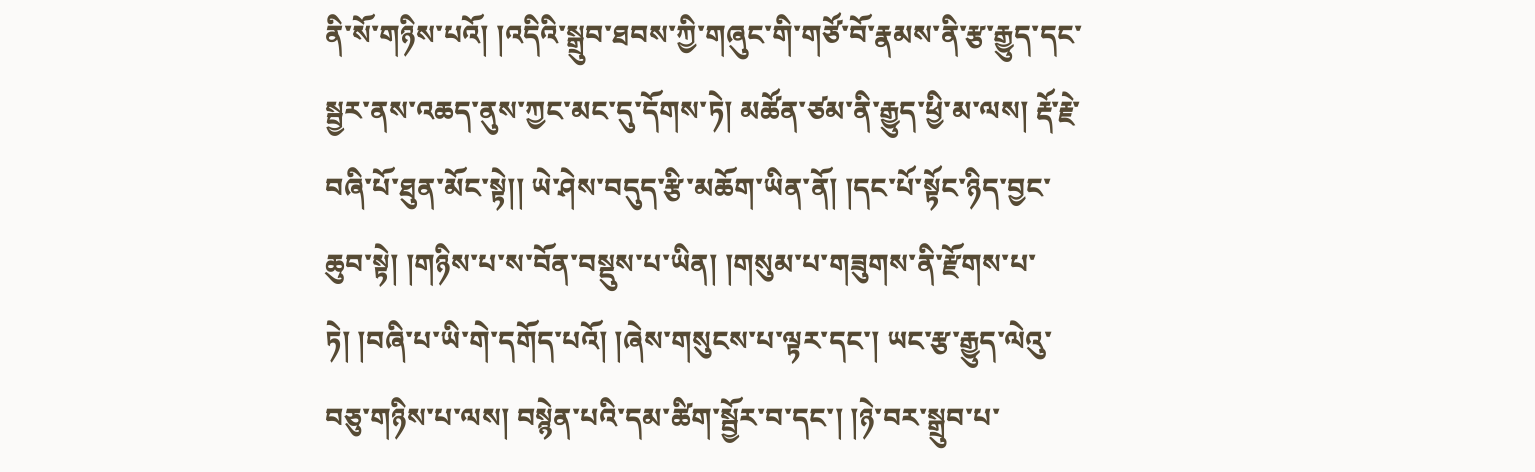ནི་སོ་གཉིས་པའོ། །འདིའི་སྒྲུབ་ཐབས་ཀྱི་གཞུང་གི་གཙོ་བོ་རྣམས་ནི་རྩ་རྒྱུད་དང་སྦྱར་ནས་འཆད་ནུས་ཀྱང་མང་དུ་དོགས་ཏེ། མཚོན་ཙམ་ནི་རྒྱུད་ཕྱི་མ་ལས། རྡོ་རྗེ་བཞི་པོ་ཐུན་མོང་སྟེ།། ཡེ་ཤེས་བདུད་རྩི་མཆོག་ཡིན་ནོ། །དང་པོ་སྟོང་ཉིད་བྱང་ཆུབ་སྟེ། །གཉིས་པ་ས་བོན་བསྡུས་པ་ཡིན། །གསུམ་པ་གཟུགས་ནི་རྫོགས་པ་ཏེ། །བཞི་པ་ཡི་གེ་དགོད་པའོ། །ཞེས་གསུངས་པ་ལྟར་དང་། ཡང་རྩ་རྒྱུད་ལེའུ་བཅུ་གཉིས་པ་ལས། བསྙེན་པའི་དམ་ཚིག་སྦྱོར་བ་དང་། །ཉེ་བར་སྒྲུབ་པ་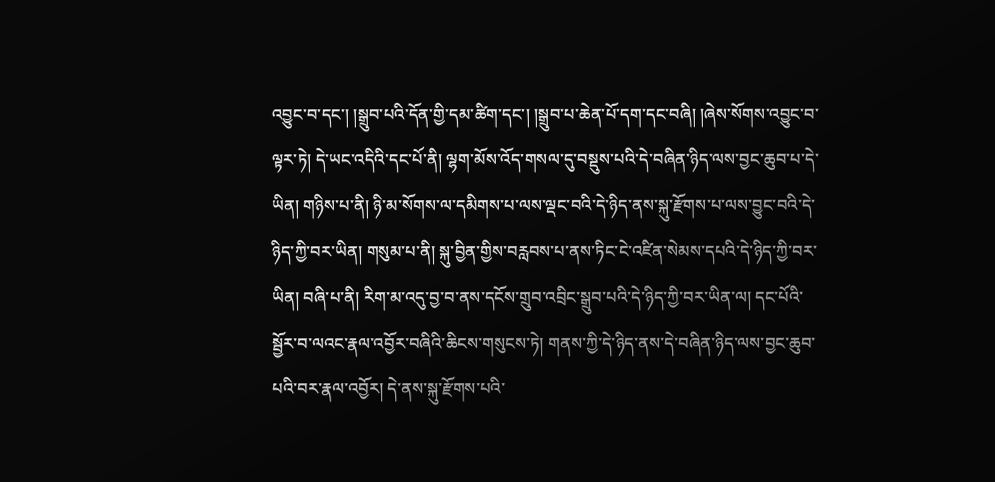འབྱུང་བ་དང་། །སྒྲུབ་པའི་དོན་གྱི་དམ་ཚིག་དང་། །སྒྲུབ་པ་ཆེན་པོ་དག་དང་བཞི། །ཞེས་སོགས་འབྱུང་བ་ལྟར་ཏེ། དེ་ཡང་འདིའི་དང་པོ་ནི། ལྷག་མོས་འོད་གསལ་དུ་བསྡུས་པའི་དེ་བཞིན་ཉིད་ལས་བྱང་ཆུབ་པ་དེ་ཡིན། གཉིས་པ་ནི། ཉི་མ་སོགས་ལ་དམིགས་པ་ལས་ལྡང་བའི་དེ་ཉིད་ནས་སྐུ་རྫོགས་པ་ལས་བྱུང་བའི་དེ་ཉིད་ཀྱི་བར་ཡིན། གསུམ་པ་ནི། སྐུ་བྱིན་གྱིས་བརླབས་པ་ནས་ཏིང་ངེ་འཛིན་སེམས་དཔའི་དེ་ཉིད་ཀྱི་བར་ཡིན། བཞི་པ་ནི། རིག་མ་འདུ་བྱ་བ་ནས་དངོས་གྲུབ་འབྲིང་སྒྲུབ་པའི་དེ་ཉིད་ཀྱི་བར་ཡིན་ལ། དང་པོའི་སྦྱོར་བ་ལའང་རྣལ་འབྱོར་བཞིའི་ཆིངས་གསུངས་ཏེ། གནས་ཀྱི་དེ་ཉིད་ནས་དེ་བཞིན་ཉིད་ལས་བྱང་ཆུབ་པའི་བར་རྣལ་འབྱོར། དེ་ནས་སྐུ་རྫོགས་པའི་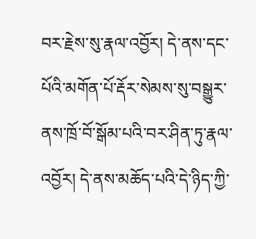བར་རྗེས་སུ་རྣལ་འབྱོར། དེ་ནས་དང་པོའི་མགོན་པོ་རྡོར་སེམས་སུ་བསྒྱུར་ནས་ཁྲོ་བོ་སྒོམ་པའི་བར་ཤིན་ཏུ་རྣལ་འབྱོར། དེ་ནས་མཆོད་པའི་དེ་ཉིད་ཀྱི་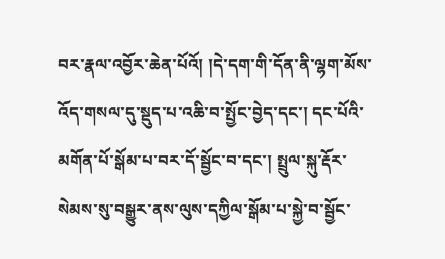བར་རྣལ་འབྱོར་ཆེན་པོའོ། །དེ་དག་གི་དོན་ནི་ལྷག་མོས་འོད་གསལ་དུ་སྡུད་པ་འཆི་བ་སྤྱོང་བྱེད་དང་། དང་པོའི་མགོན་པོ་སྒོམ་པ་བར་དོ་སྦྱོང་བ་དང་། སྤྲུལ་སྐུ་རྡོར་སེམས་སུ་བསྒྱུར་ནས་ལུས་དཀྱིལ་སྒོམ་པ་སྐྱེ་བ་སྦྱོང་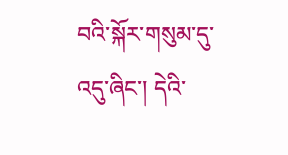བའི་སྐོར་གསུམ་དུ་འདུ་ཞིང་། དེའི་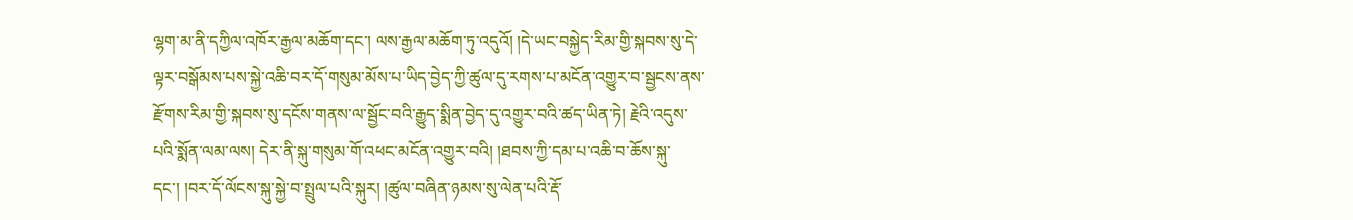ལྷག་མ་ནི་དཀྱིལ་འཁོར་རྒྱལ་མཆོག་དང་། ལས་རྒྱལ་མཆོག་ཏུ་འདུའོ། །དེ་ཡང་བསྐྱེད་རིམ་གྱི་སྐབས་སུ་དེ་ལྟར་བསྒོམས་པས་སྐྱེ་འཆི་བར་དོ་གསུམ་མོས་པ་ཡིད་བྱེད་ཀྱི་ཚུལ་དུ་རགས་པ་མངོན་འགྱུར་བ་སྦྱངས་ནས་རྫོགས་རིམ་གྱི་སྐབས་སུ་དངོས་གནས་ལ་སྦྱོང་བའི་རྒྱུད་སྨིན་བྱེད་དུ་འགྱུར་བའི་ཚད་ཡིན་ཏེ། རྗེའི་འདུས་པའི་སྨོན་ལམ་ལས། དེར་ནི་སྐུ་གསུམ་གོ་འཕང་མངོན་འགྱུར་བའི། །ཐབས་ཀྱི་དམ་པ་འཆི་བ་ཆོས་སྐུ་དང་། །བར་དོ་ལོངས་སྐུ་སྐྱེ་བ་སྤྲུལ་པའི་སྐུར། །ཚུལ་བཞིན་ཉམས་སུ་ལེན་པའི་རྡོ་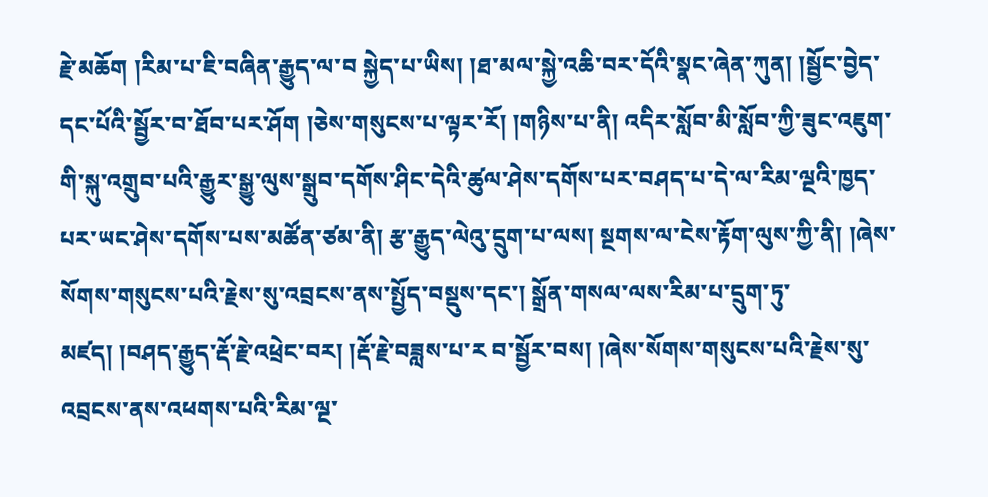རྗེ་མཆོག །རིམ་པ་ཇི་བཞིན་རྒྱུད་ལ་བ སྐྱེད་པ་ཡིས། །ཐ་མལ་སྐྱེ་འཆི་བར་དོའི་སྣང་ཞེན་ཀུན། །སྦྱོང་བྱེད་དང་པོའི་སྦྱོར་བ་ཐོབ་པར་ཤོག །ཅེས་གསུངས་པ་ལྟར་རོ། །གཉིས་པ་ནི། འདིར་སློབ་མི་སློབ་ཀྱི་ཟུང་འཇུག་གི་སྐུ་འགྲུབ་པའི་རྒྱུར་སྒྱུ་ལུས་སྒྲུབ་དགོས་ཤིང་དེའི་ཚུལ་ཤེས་དགོས་པར་བཤད་པ་དེ་ལ་རིམ་ལྔའི་ཁྱད་པར་ཡང་ཤེས་དགོས་པས་མཚོན་ཙམ་ནི། རྩ་རྒྱུད་ལེའུ་དྲུག་པ་ལས། སྔགས་ལ་ངེས་རྟོག་ལུས་ཀྱི་ནི། །ཞེས་སོགས་གསུངས་པའི་རྗེས་སུ་འབྲངས་ནས་སྤྱོད་བསྡུས་དང་། སྒྲོན་གསལ་ལས་རིམ་པ་དྲུག་ཏུ་མཛད། །བཤད་རྒྱུད་རྡོ་རྗེ་འཕྲེང་བར། །རྡོ་རྗེ་བཟླས་པ་ར བ་སྦྱོར་བས། །ཞེས་སོགས་གསུངས་པའི་རྗེས་སུ་འབྲངས་ནས་འཕགས་པའི་རིམ་ལྔ་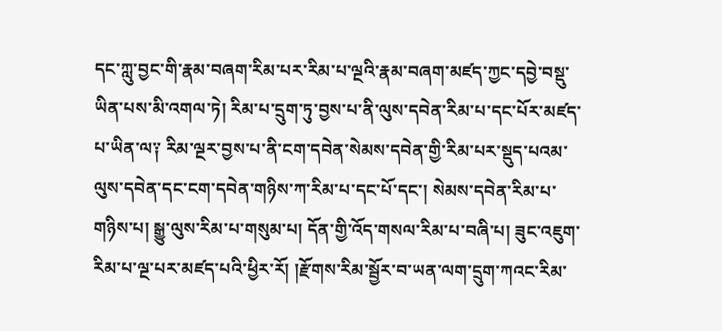དང་ཀླུ་བྱང་གི་རྣམ་བཞག་རིམ་པར་རིམ་པ་ལྔའི་རྣམ་བཞག་མཛད་ཀྱང་དབྱེ་བསྡུ་ཡིན་པས་མི་འགལ་ཏེ། རིམ་པ་དྲུག་ཏུ་བྱས་པ་ནི་ལུས་དབེན་རིམ་པ་དང་པོར་མཛད་པ་ཡིན་ལ༑ རིམ་ལྔར་བྱས་པ་ནི་ངག་དབེན་སེམས་དབེན་གྱི་རིམ་པར་སྡུད་པའམ་ལུས་དབེན་དང་ངག་དབེན་གཉིས་ཀ་རིམ་པ་དང་པོ་དང་། སེམས་དབེན་རིམ་པ་གཉིས་པ། སྒྱུ་ལུས་རིམ་པ་གསུམ་པ། དོན་གྱི་འོད་གསལ་རིམ་པ་བཞི་པ། ཟུང་འཇུག་རིམ་པ་ལྔ་པར་མཛད་པའི་ཕྱིར་རོ། །རྫོགས་རིམ་སྦྱོར་བ་ཡན་ལག་དྲུག་ཀའང་རིམ་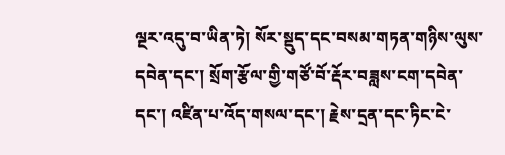ལྔར་འདུ་བ་ཡིན་ཏེ། སོར་སྡུད་དང་བསམ་གཏན་གཉིས་ལུས་དབེན་དང་། སྲོག་རྩོལ་གྱི་གཙོ་བོ་རྡོར་བཟླས་ངག་དབེན་དང་། འཛིན་པ་འོད་གསལ་དང་། རྗེས་དྲན་དང་ཏིང་ངེ་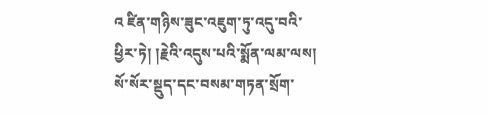འ ཛིན་གཉིས་ཟུང་འཇུག་ཏུ་འདུ་བའི་ཕྱིར་ཏེ། །རྗེའི་འདུས་པའི་སྨོན་ལམ་ལས། སོ་སོར་སྡུད་དང་བསམ་གཏན་སྲོག་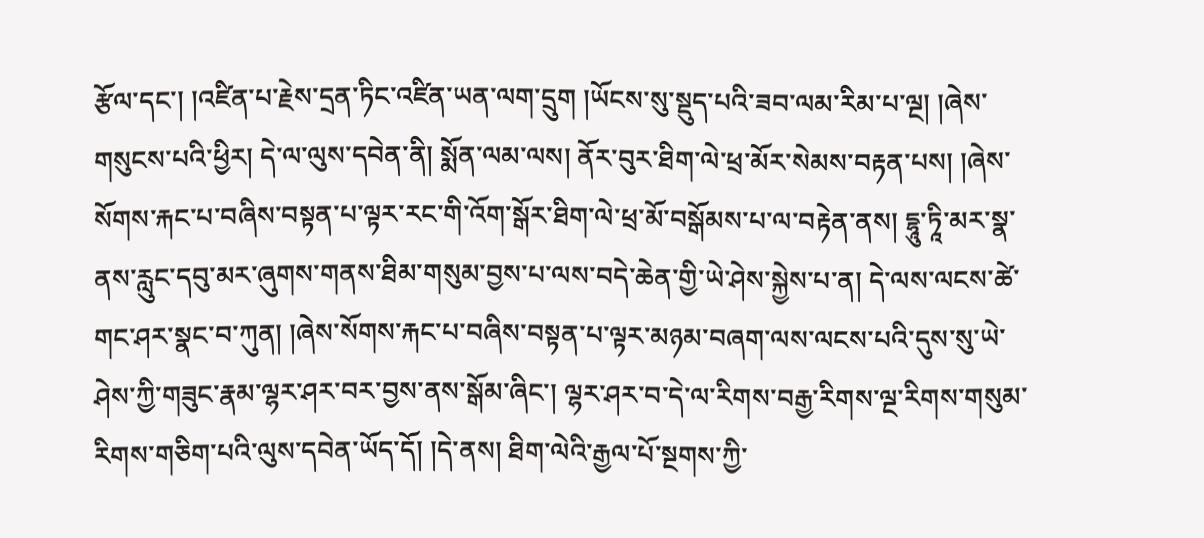རྩོལ་དང་། །འཛིན་པ་རྗེས་དྲན་ཏིང་འཛིན་ཡན་ལག་དྲུག །ཡོངས་སུ་སྡུད་པའི་ཟབ་ལམ་རིམ་པ་ལྔ། །ཞེས་གསུངས་པའི་ཕྱིར། དེ་ལ་ལུས་དབེན་ནི། སྨོན་ལམ་ལས། ནོར་བུར་ཐིག་ལེ་ཕྲ་མོར་སེམས་བརྟན་པས། །ཞེས་སོགས་རྐང་པ་བཞིས་བསྟན་པ་ལྟར་རང་གི་འོག་སྒོར་ཐིག་ལེ་ཕྲ་མོ་བསྒོམས་པ་ལ་བརྟེན་ནས། དྷཱུ་ཏཱི་མར་སྣ་ནས་རླུང་དབུ་མར་ཞུགས་གནས་ཐིམ་གསུམ་བྱས་པ་ལས་བདེ་ཆེན་གྱི་ཡེ་ཤེས་སྐྱེས་པ་ན། དེ་ལས་ལངས་ཚེ་གང་ཤར་སྣང་བ་ཀུན། །ཞེས་སོགས་རྐང་པ་བཞིས་བསྟན་པ་ལྟར་མཉམ་བཞག་ལས་ལངས་པའི་དུས་སུ་ཡེ་ཤེས་ཀྱི་གཟུང་རྣམ་ལྷར་ཤར་བར་བྱས་ནས་སྒོམ་ཞིང་། ལྷར་ཤར་བ་དེ་ལ་རིགས་བརྒྱ་རིགས་ལྔ་རིགས་གསུམ་རིགས་གཅིག་པའི་ལུས་དབེན་ཡོད་དོ། །དེ་ནས། ཐིག་ལེའི་རྒྱལ་པོ་སྔགས་ཀྱི་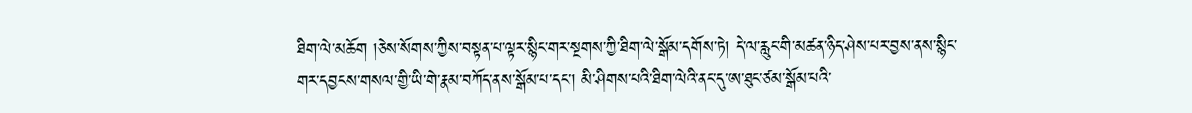ཐིག་ལེ་མཆོག །ཅེས་སོགས་ཀྱིས་བསྟན་པ་ལྟར་སྙིང་གར་སྔགས་ཀྱི་ཐིག་ལེ་སྒོམ་དགོས་ཏེ། དེ་ལ་རླུང་གི་མཚན་ཉིད་ཤེས་པར་བྱས་ནས་སྙིང་གར་དབྱངས་གསལ་གྱི་ཡི་གེ་རྣམ་བཀོད་ནས་སྒོམ་པ་དང་། མི་ཤིགས་པའི་ཐིག་ལེའི་ནང་དུ་ཨ་ཐུང་ཙམ་སྒོམ་པའི་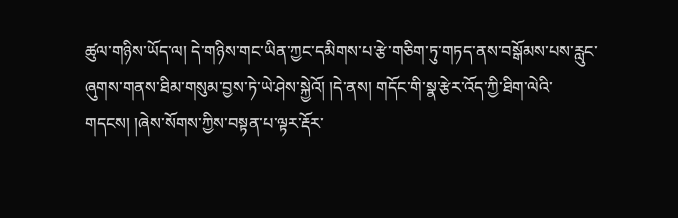ཚུལ་གཉིས་ཡོད་ལ། དེ་གཉིས་གང་ཡིན་ཀྱང་དམིགས་པ་རྩེ་གཅིག་ཏུ་གཏད་ནས་བསྒོམས་པས་རླུང་ཞུགས་གནས་ཐིམ་གསུམ་བྱས་ཏེ་ཡེ་ཤེས་སྐྱེའོ། །དེ་ནས། གདོང་གི་སྣ་རྩེར་འོད་ཀྱི་ཐིག་ལེའི་གདངས། །ཞེས་སོགས་ཀྱིས་བསྟན་པ་ལྟར་རྡོར་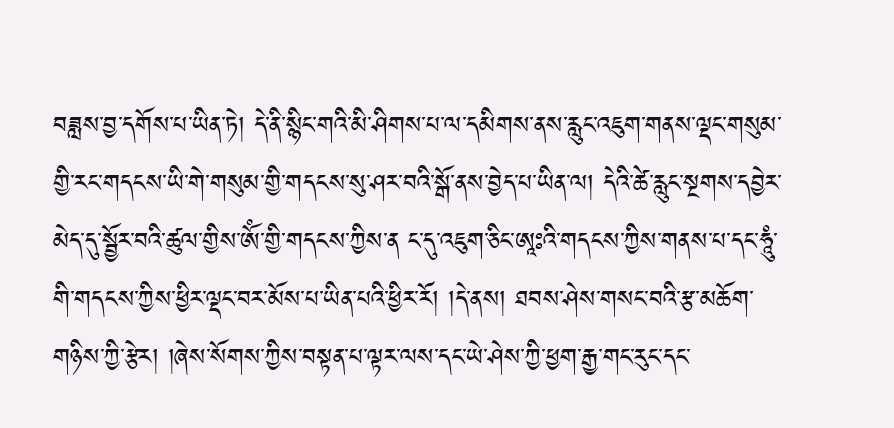བཟླས་བྱ་དགོས་པ་ཡིན་ཏེ། དེ་ནི་སྙིང་གའི་མི་ཤིགས་པ་ལ་དམིགས་ནས་རླུང་འཇུག་གནས་ལྡང་གསུམ་གྱི་རང་གདངས་ཡི་གེ་གསུམ་གྱི་གདངས་སུ་ཤར་བའི་སྒོ་ནས་བྱེད་པ་ཡིན་ལ། དེའི་ཚེ་རླུང་སྔགས་དབྱེར་མེད་དུ་སྦྱོར་བའི་ཚུལ་གྱིས་ༀ་གྱི་གདངས་ཀྱིས་ན ང་དུ་འཇུག་ཅིང་ཨཱཿའི་གདངས་ཀྱིས་གནས་པ་དང་ཧཱུཾ་གི་གདངས་ཀྱིས་ཕྱིར་ལྡང་བར་མོས་པ་ཡིན་པའི་ཕྱིར་རོ། །དེ་ནས། ཐབས་ཤེས་གསང་བའི་རྩ་མཆོག་གཉིས་ཀྱི་རྩེར། །ཞེས་སོགས་ཀྱིས་བསྟན་པ་ལྟར་ལས་དང་ཡེ་ཤེས་ཀྱི་ཕྱག་རྒྱ་གང་རུང་དང་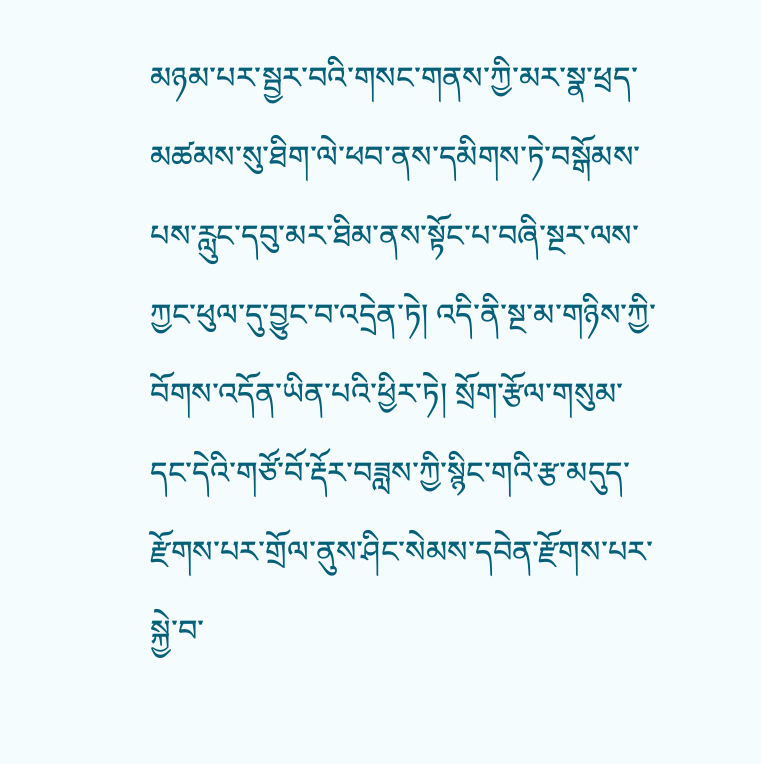མཉམ་པར་སྦྱར་བའི་གསང་གནས་ཀྱི་མར་སྣ་ཕྲད་མཚམས་སུ་ཐིག་ལེ་ཕབ་ནས་དམིགས་ཏེ་བསྒོམས་པས་རླུང་དབུ་མར་ཐིམ་ནས་སྟོང་པ་བཞི་སྔར་ལས་ཀྱང་ཕུལ་དུ་བྱུང་བ་འདྲེན་ཏེ། འདི་ནི་སྔ་མ་གཉིས་ཀྱི་བོགས་འདོན་ཡིན་པའི་ཕྱིར་ཏེ། སྲོག་རྩོལ་གསུམ་དང་དེའི་གཙོ་བོ་རྡོར་བཟླས་ཀྱི་སྙིང་གའི་རྩ་མདུད་རྫོགས་པར་གྲོལ་ནུས་ཤིང་སེམས་དབེན་རྫོགས་པར་སྐྱེ་བ་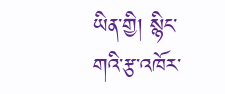ཡིན་གྱི། སྙིང་གའི་རྩ་འཁོར་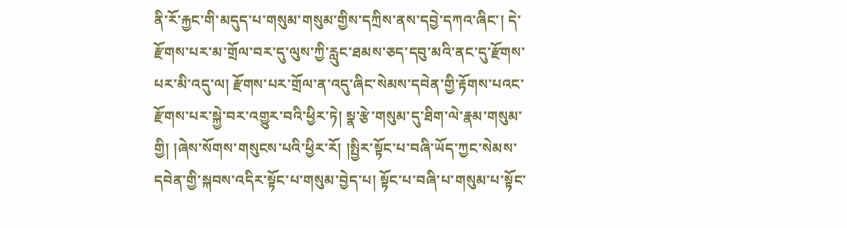ནི་རོ་རྐྱང་གི་མདུད་པ་གསུམ་གསུམ་གྱིས་དཀྲིས་ནས་དབྱེ་དཀའ་ཞིང་། དེ་རྫོགས་པར་མ་གྲོལ་བར་དུ་ལུས་ཀྱི་རླུང་ཐམས་ཅད་དབུ་མའི་ནང་དུ་རྫོགས་པར་མི་འདུ་ལ། རྫོགས་པར་གྲོལ་ན་འདུ་ཞིང་སེམས་དབེན་གྱི་རྟོགས་པའང་རྫོགས་པར་སྐྱེ་བར་འགྱུར་བའི་ཕྱིར་ཏེ། སྣ་རྩེ་གསུམ་དུ་ཐིག་ལེ་རྣམ་གསུམ་གྱི། །ཞེས་སོགས་གསུངས་པའི་ཕྱིར་རོ། །སྤྱིར་སྟོང་པ་བཞི་ཡོད་ཀྱང་སེམས་དབེན་གྱི་སྐབས་འདིར་སྟོང་པ་གསུམ་བྱེད་པ། སྟོང་པ་བཞི་པ་གསུམ་པ་སྟོང་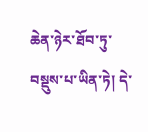ཆེན་ཉེར་ཐོབ་ཏུ་བསྡུས་པ་ཡིན་ཏེ། དེ་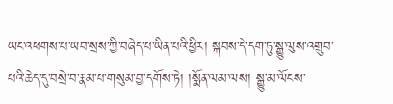ཡང་འཕགས་པ་ཡབ་སྲས་ཀྱི་བཞེད་པ་ཡིན་པའི་ཕྱིར། སྐབས་དེ་དག་ཏུ་སྒྱུ་ལུས་འགྲུབ་པའི་ཆེད་དུ་བསྲེ་བ་རྣམ་པ་གསུམ་བྱ་དགོས་ཏེ། །སྨོན་ལམ་ལས། སྒྱུ་མ་ལོངས་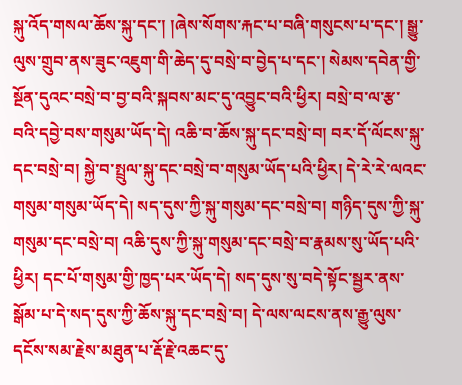སྐུ་འོད་གསལ་ཆོས་སྐུ་དང་། །ཞེས་སོགས་རྐང་པ་བཞི་གསུངས་པ་དང་། སྒྱུ་ལུས་གྲུབ་ནས་ཟུང་འཇུག་གི་ཆེད་དུ་བསྲེ་བ་བྱེད་པ་དང་། སེམས་དབེན་གྱི་སྔོན་དུའང་བསྲེ་བ་བྱ་བའི་སྐབས་མང་དུ་འབྱུང་བའི་ཕྱིར། བསྲེ་བ་ལ་རྩ་བའི་དབྱེ་བས་གསུམ་ཡོད་དེ། འཆི་བ་ཆོས་སྐུ་དང་བསྲེ་བ། བར་དོ་ལོངས་སྐུ་དང་བསྲེ་བ། སྐྱེ་བ་སྤྲུལ་སྐུ་དང་བསྲེ་བ་གསུམ་ཡོད་པའི་ཕྱིར། དེ་རེ་རེ་ལའང་གསུམ་གསུམ་ཡོད་དེ། སད་དུས་ཀྱི་སྐུ་གསུམ་དང་བསྲེ་བ། གཉིད་དུས་ཀྱི་སྐུ་གསུམ་དང་བསྲེ་བ། འཆི་དུས་ཀྱི་སྐུ་གསུམ་དང་བསྲེ་བ་རྣམས་སུ་ཡོད་པའི་ཕྱིར། དང་པོ་གསུམ་གྱི་ཁྱད་པར་ཡོད་དེ། སད་དུས་སུ་བདེ་སྟོང་སྦྱར་ནས་སྒོམ་པ་དེ་སད་དུས་ཀྱི་ཆོས་སྐུ་དང་བསྲེ་བ། དེ་ལས་ལངས་ནས་རྒྱུ་ལུས་དངོས་སམ་རྗེས་མཐུན་པ་རྡོ་རྗེ་འཆང་དུ་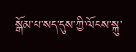སྒོམ་པ་སད་དུས་ཀྱི་ལོངས་སྐུ་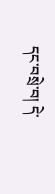དང་བསྲེ་བ། དེ་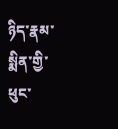ཉིད་རྣམ་སྨིན་གྱི་ཕུང་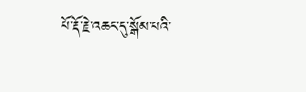པོ་རྡོ་རྗེ་འཆང་དུ་སྒོམ་པའི་